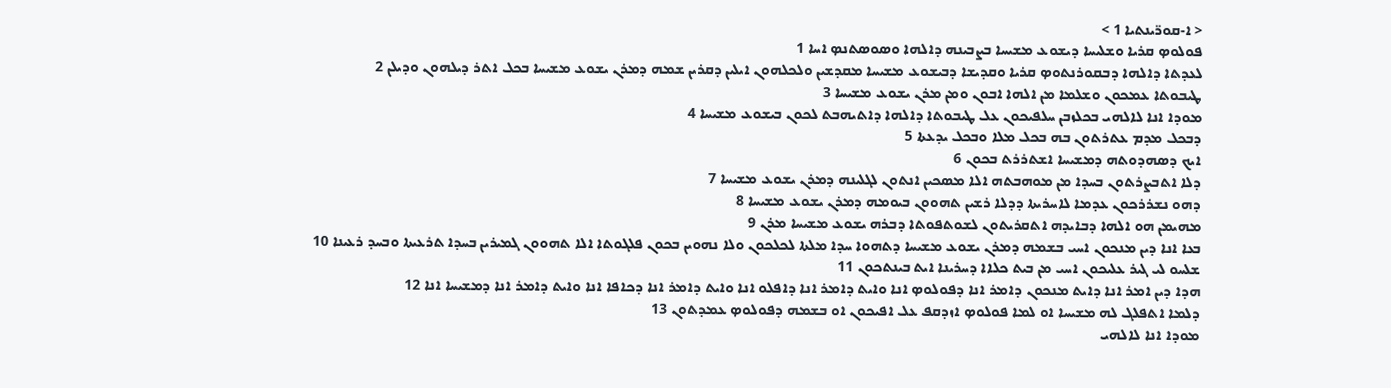< ܐ-ܩܘܪ̈ܝܢܬܝܐ 1 >
ܦܘܠܘܤ ܩܪܝܐ ܘܫܠܝܚܐ ܕܝܫܘܥ ܡܫܝܚܐ ܒܨܒܝܢܗ ܕܐܠܗܐ ܘܤܘܤܬܢܤ ܐܚܐ 1
ܠܥܕܬܐ ܕܐܠܗܐ ܕܒܩܘܪܢܬܘܤ ܩܪܝܐ ܘܩܕܝܫܐ ܕܒܝܫܘܥ ܡܫܝܚܐ ܡܩܕܫܝܢ ܘܠܟܠܗܘܢ ܐܝܠܝܢ ܕܩܪܝܢ ܫܡܗ ܕܡܪܢ ܝܫܘܥ ܡܫܝܚܐ ܒܟܠ ܐܬܪ ܕܝܠܗܘܢ ܘܕܝܠܢ 2
ܛܝܒܘܬܐ ܥܡܟܘܢ ܘܫܠܡܐ ܡܢ ܐܠܗܐ ܐܒܘܢ ܘܡܢ ܡܪܢ ܝܫܘܥ ܡܫܝܚܐ 3
ܡܘܕܐ ܐܢܐ ܠܐܠܗܝ ܒܟܠܙܒܢ ܚܠܦܝܟܘܢ ܥܠ ܛܝܒܘܬܐ ܕܐܠܗܐ ܕܐܬܝܗܒܬ ܠܟܘܢ ܒܝܫܘܥ ܡܫܝܚܐ 4
ܕܒܟܠ ܡܕܡ ܥܬܪܬܘܢ ܒܗ ܒܟܠ ܡܠܐ ܘܒܟܠ ܝܕܥܬܐ 5
ܐܝܟ ܕܤܗܕܘܬܗ ܕܡܫܝܚܐ ܐܫܬܪܪܬ ܒܟܘܢ 6
ܕܠܐ ܐܬܒܨܪܬܘܢ ܒܚܕܐ ܡܢ ܡܘܗܒܬܗ ܐܠܐ ܡܤܟܝܢ ܐܢܬܘܢ ܠܓܠܝܢܗ ܕܡܪܢ ܝܫܘܥ ܡܫܝܚܐ 7
ܕܗܘ ܢܫܪܪܟܘܢ ܥܕܡܐ ܠܐܚܪܝܬܐ ܕܕܠܐ ܪܫܝܢ ܬܗܘܘܢ ܒܝܘܡܗ ܕܡܪܢ ܝܫܘܥ ܡܫܝܚܐ 8
ܡܗܝܡܢ ܗܘ ܐܠܗܐ ܕܒܐܝܕܗ ܐܬܩܪܝܬܘܢ ܠܫܘܬܦܘܬܐ ܕܒܪܗ ܝܫܘܥ ܡܫܝܚܐ ܡܪܢ 9
ܒܥܐ ܐܢܐ ܕܝܢ ܡܢܟܘܢ ܐܚܝ ܒܫܡܗ ܕܡܪܢ ܝܫܘܥ ܡܫܝܚܐ ܕܬܗܘܐ ܚܕܐ ܡܠܬܐ ܠܟܠܟܘܢ ܘܠܐ ܢܗܘܝܢ ܒܟܘܢ ܦܠܓܘܬܐ ܐܠܐ ܬܗܘܘܢ ܓܡܝܪܝܢ ܒܚܕܐ ܬܪܥܝܬܐ ܘܒܚܕ ܪܥܝܢܐ 10
ܫܠܚܘ ܠܝ ܓܝܪ ܥܠܝܟܘܢ ܐܚܝ ܡܢ ܒܝܬ ܟܠܐܐ ܕܚܪܝܢܐ ܐܝܬ ܒܝܢܬܟܘܢ 11
ܗܕܐ ܕܝܢ ܐܡܪ ܐܢܐ ܕܐܝܬ ܡܢܟܘܢ ܕܐܡܪ ܐܢܐ ܕܦܘܠܘܤ ܐܢܐ ܘܐܝܬ ܕܐܡܪ ܐܢܐ ܕܐܦܠܘ ܐܢܐ ܘܐܝܬ ܕܐܡܪ ܐܢܐ ܕܟܐܦܐ ܐܢܐ ܘܐܝܬ ܕܐܡܪ ܐܢܐ ܕܡܫܝܚܐ ܐܢܐ 12
ܕܠܡܐ ܐܬܦܠܓ ܠܗ ܡܫܝܚܐ ܐܘ ܠܡܐ ܦܘܠܘܤ ܐܙܕܩܦ ܥܠ ܐܦܝܟܘܢ ܐܘ ܒܫܡܗ ܕܦܘܠܘܤ ܥܡܕܬܘܢ 13
ܡܘܕܐ ܐܢܐ ܠܐܠܗܝ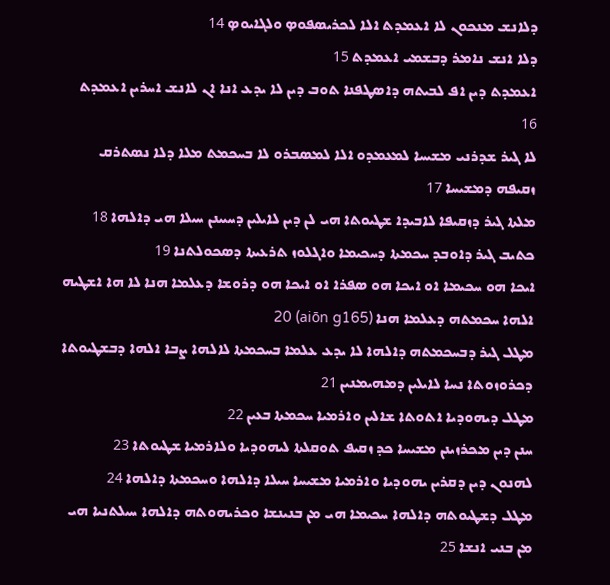ܕܠܐܢܫ ܡܢܟܘܢ ܠܐ ܐܥܡܕܬ ܐܠܐ ܠܟܪܝܤܦܘܤ ܘܠܓܐܝܘܤ 14
ܕܠܐ ܐܢܫ ܢܐܡܪ ܕܒܫܡܝ ܐܥܡܕܬ 15
ܐܥܡܕܬ ܕܝܢ ܐܦ ܠܒܝܬܗ ܕܐܤܛܦܢܐ ܬܘܒ ܕܝܢ ܠܐ ܝܕܥ ܐܢܐ ܐܢ ܠܐܢܫ ܐܚܪܝܢ ܐܥܡܕܬ 16
ܠܐ ܓܝܪ ܫܕܪܢܝ ܡܫܝܚܐ ܠܡܥܡܕܘ ܐܠܐ ܠܡܤܒܪܘ ܠܐ ܒܚܟܡܬ ܡܠܐ ܕܠܐ ܢܤܬܪܩ ܙܩܝܦܗ ܕܡܫܝܚܐ 17
ܡܠܬܐ ܓܝܪ ܕܙܩܝܦܐ ܠܐܒܝܕܐ ܫܛܝܘܬܐ ܗܝ ܠܢ ܕܝܢ ܠܐܝܠܝܢ ܕܚܝܝܢܢ ܚܝܠܐ ܗܝ ܕܐܠܗܐ 18
ܟܬܝܒ ܓܝܪ ܕܐܘܒܕ ܚܟܡܬܐ ܕܚܟܝܡܐ ܘܐܓܠܘܙ ܬܪܥܝܬܐ ܕܤܟܘܠܬܢܐ 19
ܐܝܟܐ ܗܘ ܚܟܝܡܐ ܐܘ ܐܝܟܐ ܗܘ ܤܦܪܐ ܐܘ ܐܝܟܐ ܗܘ ܕܪܘܫܐ ܕܥܠܡܐ ܗܢܐ ܠܐ ܗܐ ܐܫܛܝܗ ܐܠܗܐ ܚܟܡܬܗ ܕܥܠܡܐ ܗܢܐ (aiōn g165) 20
ܡܛܠ ܓܝܪ ܕܒܚܟܡܬܗ ܕܐܠܗܐ ܠܐ ܝܕܥ ܥܠܡܐ ܒܚܟܡܬܐ ܠܐܠܗܐ ܨܒܐ ܐܠܗܐ ܕܒܫܛܝܘܬܐ ܕܟܪܘܙܘܬܐ ܢܚܐ ܠܐܝܠܝܢ ܕܡܗܝܡܢܝܢ 21
ܡܛܠ ܕܝܗܘܕܝܐ ܐܬܘܬܐ ܫܐܠܝܢ ܘܐܪܡܝܐ ܚܟܡܬܐ ܒܥܝܢ 22
ܚܢܢ ܕܝܢ ܡܟܪܙܝܢܢ ܡܫܝܚܐ ܟܕ ܙܩܝܦ ܬܘܩܠܬܐ ܠܝܗܘܕܝܐ ܘܠܐܪܡܝܐ ܫܛܝܘܬܐ 23
ܠܗܢܘܢ ܕܝܢ ܕܩܪܝܢ ܝܗܘܕܝܐ ܘܐܪܡܝܐ ܡܫܝܚܐ ܚܝܠܐ ܕܐܠܗܐ ܘܚܟܡܬܐ ܕܐܠܗܐ 24
ܡܛܠ ܕܫܛܝܘܬܗ ܕܐܠܗܐ ܚܟܝܡܐ ܗܝ ܡܢ ܒܢܝܢܫܐ ܘܟܪܝܗܘܬܗ ܕܐܠܗܐ ܚܝܠܬܢܝܐ ܗܝ ܡܢ ܒܢܝ ܐܢܫܐ 25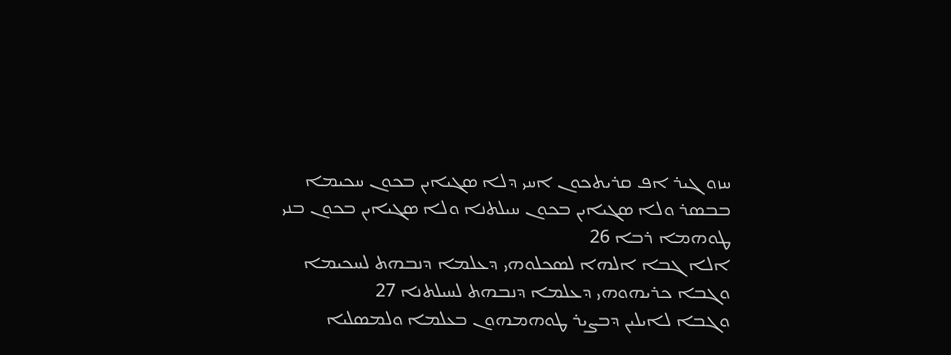ܚܙܘ ܓܝܪ ܐܦ ܩܪܝܬܟܘܢ ܐܚܝ ܕܠܐ ܤܓܝܐܝܢ ܒܟܘܢ ܚܟܝܡܐ ܒܒܤܪ ܘܠܐ ܤܓܝܐܝܢ ܒܟܘܢ ܚܝܠܬܢܐ ܘܠܐ ܤܓܝܐܝܢ ܒܟܘܢ ܒܢܝ ܛܘܗܡܐ ܪܒܐ 26
ܐܠܐ ܓܒܐ ܐܠܗܐ ܠܤܟܠܘܗܝ ܕܥܠܡܐ ܕܢܒܗܬ ܠܚܟܝܡܐ ܘܓܒܐ ܟܪܝܗܘܗܝ ܕܥܠܡܐ ܕܢܒܗܬ ܠܚܝܠܬܢܐ 27
ܘܓܒܐ ܠܐܝܠܝܢ ܕܒܨܝܪ ܛܘܗܡܗܘܢ ܒܥܠܡܐ ܘܠܡܤܠܝܐ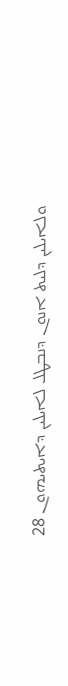ܘܠܐܝܠܝܢ ܕܠܝܬ ܐܢܘܢ ܕܢܒܛܠ ܠܐܝܠܝܢ ܕܐܝܬܝܗܘܢ 28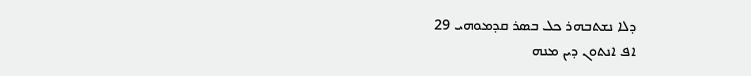ܕܠܐ ܢܫܬܒܗܪ ܟܠ ܒܤܪ ܩܕܡܘܗܝ 29
ܐܦ ܐܢܬܘܢ ܕܝܢ ܡܢܗ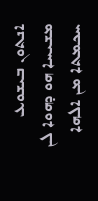ܐܢܬܘܢ ܒܝܫܘܥ ܡܫܝܚܐ ܗܘ ܕܗܘܐ ܠܢ ܚܟܡܬܐ ܡܢ ܐܠܗܐ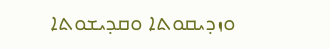ܘܙܕܝܩܘܬܐ ܘܩܕܝܫܘܬܐ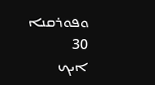ܘܦܘܪܩܢܐ 30
ܐܝܟ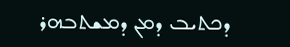ܕܟܬܝܒ ܕܡܢ ܕܡܫܬܒܗܪ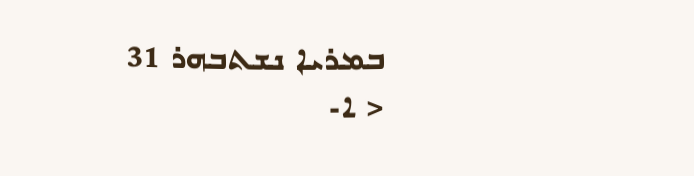ܒܡܪܝܐ ܢܫܬܒܗܪ 31
< ܐ-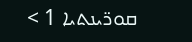ܩܘܪ̈ܝܢܬܝܐ 1 >